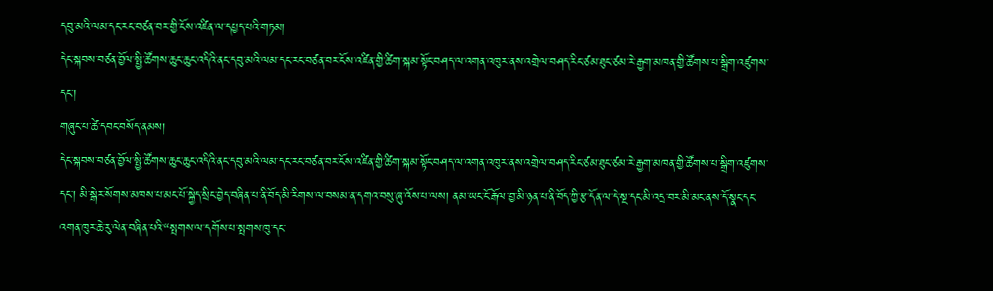དབུ་མའི་ལམ་དང་རང་བཙན་བར་གྱི་ངོས་འཛིན་ལ་དཔྱད་པའི་གཏམ།
དེང་སྐབས་བཙན་བྱོལ་སྤྱི་ཚོགས་ཆུང་ཆུང་འདིའི་ནང་དབུ་མའི་ལམ་དང་རང་བཙན་བར་ངོས་འཛིན་གྱི་ཚིག་སྐམ་སྟོང་བཤད་ལ་འགན་འཁུར་ནས་འགྲེལ་བཤད་རིང་ཙམ་ཐུང་ཙམ་རེ་རྒྱག་མཁན་གྱི་ཚོགས་པ་སྒྲིག་འཛུགས་དང་།
གཞུང་པ་ཚེ་དབང་བསོད་ནམས།
དེང་སྐབས་བཙན་བྱོལ་སྤྱི་ཚོགས་ཆུང་ཆུང་འདིའི་ནང་དབུ་མའི་ལམ་དང་རང་བཙན་བར་ངོས་འཛིན་གྱི་ཚིག་སྐམ་སྟོང་བཤད་ལ་འགན་འཁུར་ནས་འགྲེལ་བཤད་རིང་ཙམ་ཐུང་ཙམ་རེ་རྒྱག་མཁན་གྱི་ཚོགས་པ་སྒྲིག་འཛུགས་དང་། མི་སྒེར་སོགས་མཁས་པ་མང་པོ་སྐྱེད་སྲིང་བྱེད་བཞིན་པ་ནི་བོད་མི་རིགས་ལ་བསམ་ན་དགའ་བསུ་ཞུ་འོས་པ་ལས། ནམ་ཡང་ངོ་རྒོལ་བྱ་མི་ཉན་པ་ནི་བོད་ཀྱི་རྩ་དོན་ལ་དེ་སྔ་དང་མི་འདྲ་བར་མི་མང་ནས་དོ་སྣང་དང་འགན་ཁུར་ཆེ་རུ་ལེན་བཞིན་པའི་“སྤགས་ལ་དགོས་པ་སྤགས་ཁུ་དང་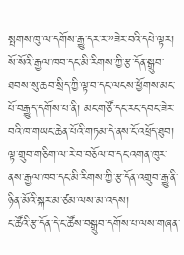སྤགས་ཁུ་ལ་དགོས་རྒྱུ་དར་ར་”ཟེར་བའི་དཔེ་ལྟར། སོ་སོའི་རྒྱལ་ཁབ་དང་མི་རིགས་ཀྱི་རྩ་དོན་སྒྲུབ་ཐབས་སུ་ཆབ་སྲིད་ཀྱི་ལྟ་བ་དང་ལངས་ཕྱོགས་མང་པོ་བརྒྱུད་དགོས་པ་ནི། མང་གཙོ་དང་རང་དབང་ཟེར་བའི་ཁ་གཡང་ཆེན་པོའི་གཏམ་དེ་ནས་ངོ་འཕྲོད་ཐུབ། ལྟ་གྲུབ་གཅིག་ལ་རེ་བ་བཅོལ་བ་དང་འགན་ཁུར་ནས་རྒྱལ་ཁབ་དང་མི་རིགས་ཀྱི་རྩ་དོན་འགྲུབ་རྒྱུ་ནི་ཉིན་མོའི་སྐར་མ་ཙམ་ལས་མ་འདས།
ང་ཚོའི་རྩ་དོན་དེ་ང་ཚོས་བསྒྲུབ་དགོས་པ་ལས་གཞན་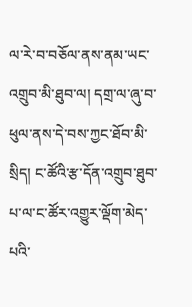ལ་རེ་བ་བཅོལ་ནས་ནམ་ཡང་འགྲུབ་མི་ཐུབ་ལ། དགྲ་ལ་ཞུ་བ་ཕུལ་ནས་དེ་བས་ཀྱང་ཐོབ་མི་སྲིད། ང་ཚོའི་རྩ་དོན་འགྲུབ་ཐུབ་པ་ལ་ང་ཚོར་འགྱུར་ལྡོག་མེད་པའི་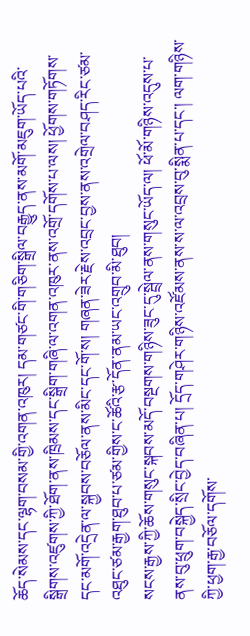ཆོད་སེམས་དང་ལྷག་བསམ་གྱི་འགན་འཁུར། དམ་གཙང་གི་གཅིག་སྒྲིལ་བརྒྱུད་ནས་མགོ་མཇུག་ཡོད་པའི་སྒྲིགས་འཛུགས་ཀྱི་ཐོག་ནས་ཁྲིམས་དང་སྒྲིག་གཞི་ལ་འགན་འཁུར་ནས་འགྲོ་དགོས་པ་ལས། ཕྱོགས་གཏོགས་དང་མགོ་འདྲེན་ལ་སྐྱབས་བཅོལ་ནས་མིང་དང་གོ་ས། གཞན་ཟེར་རྗེས་འབྲང་བྱས་ནས་འགྲེལ་བཤད་རིང་ཙམ་འཐུང་ཙམ་རྒྱག་ཐུབ་པ་ཙམ་གྱིས་ང་ཚོའི་རྩ་དོན་ནམ་ཡང་འགྲུབ་མི་ཐུབ།
སངས་རྒྱས་ཀྱི་ཆོས་གསུང་སྐབས་མདོ་བསྔགས་གཉིས་ཟུང་དུ་སྦྲེལ་ནས་གསུང་ཡོད་ལ། ཕོ་མོ་གཉིས་འདུས་པ་ནས་བུ་ཕྲུག་བསྐྱེད་སྲིང་བྱེད་བཞིན་པ། དྲོད་གཤེར་གཉིས་འཛོམས་ནས་ས་ལ་འབྲས་བུ་སྨིན་པ་དང་། ལག་གཉིས་ཀྱི་ཕྱག་རྒྱ་བཅོལ་དགོས་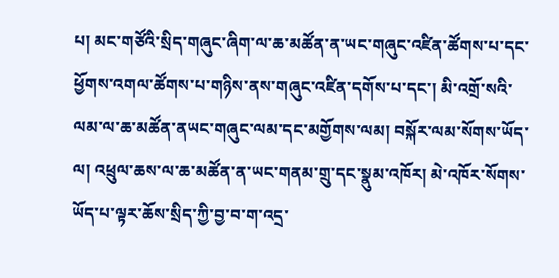པ། མང་གཙོའི་སྲིད་གཞུང་ཞིག་ལ་ཆ་མཚོན་ན་ཡང་གཞུང་འཛིན་ཚོགས་པ་དང་ཕྱོགས་འགལ་ཚོགས་པ་གཉིས་ནས་གཞུང་འཛིན་དགོས་པ་དང་། མི་འགྲོ་སའི་ལམ་ལ་ཆ་མཚོན་ནཡང་གཞུང་ལམ་དང་མགྱོགས་ལམ། བསྐོར་ལམ་སོགས་ཡོད་ལ། འཕྲུལ་ཆས་ལ་ཆ་མཚོན་ན་ཡང་གནམ་གྲུ་དང་སྣུམ་འཁོར། མེ་འཁོར་སོགས་ཡོད་པ་ལྟར་ཆོས་སྲིད་ཀྱི་བྱ་བ་ག་འདྲ་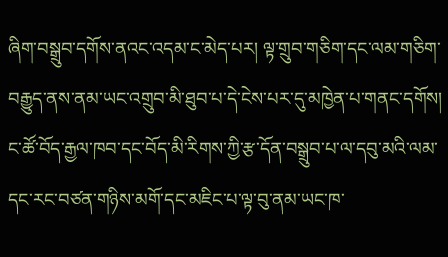ཞིག་བསྒྲུབ་དགོས་ནའང་འདམ་ང་མེད་པར། ལྟ་གྲུབ་གཅིག་དང་ལམ་གཅིག་བརྒྱུད་ནས་ནམ་ཡང་འགྲུབ་མི་ཐུབ་པ་དེ་ངེས་པར་དུ་མཁྱེན་པ་གནང་དགོས།
ང་ཚོ་བོད་རྒྱལ་ཁབ་དང་བོད་མི་རིགས་ཀྱི་རྩ་དོན་བསྒྲུབ་པ་ལ་དབུ་མའི་ལམ་དང་རང་བཙན་གཉིས་མགོ་དང་མཇིང་པ་ལྟ་བུ་ནམ་ཡང་ཁ་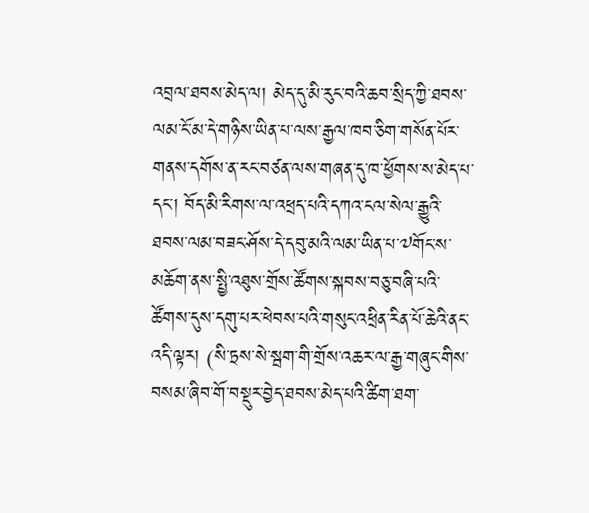འབྲལ་ཐབས་མེད་ལ། མེད་དུ་མི་རུང་བའི་ཆབ་སྲིད་ཀྱི་ཐབས་ལམ་ངོ་མ་དེ་གཉིས་ཡིན་པ་ལས་རྒྱལ་ཁབ་ཅིག་གསོན་པོར་གནས་དགོས་ན་རང་བཙན་ལས་གཞན་དུ་ཁ་ཕྱོགས་ས་མེད་པ་དང་། བོད་མི་རིགས་ལ་འཕྲད་པའི་དཀའ་ངལ་སེལ་རྒྱུའི་ཐབས་ལམ་བཟང་ཤོས་དེ་དབུ་མའི་ལམ་ཡིན་པ་༧གོང་ས་མཆོག་ནས་སྤྱི་འཐུས་གྲོས་ཚོགས་སྐབས་བཅུ་བཞི་པའི་ཚོགས་དུས་དགུ་པར་ཕེབས་པའི་གསུང་འཕྲིན་རིན་པོ་ཆེའི་ནང་འདི་ལྟར། (སི་ཏྲས་སེ་སྦག་གི་གྲོས་འཆར་ལ་རྒྱ་གཞུང་གིས་བསམ་ཞིབ་གོ་བསྡུར་བྱེད་ཐབས་མེད་པའི་ཚིག་ཐག་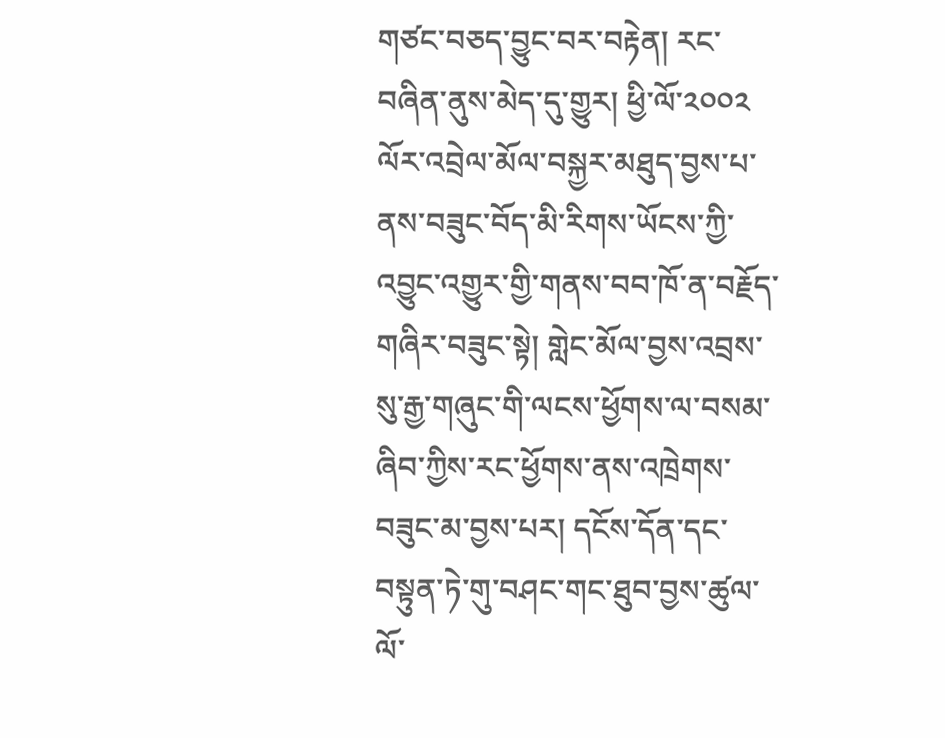གཙང་བཅད་བྱུང་བར་བརྟེན། རང་བཞིན་ནུས་མེད་དུ་གྱུར། ཕྱི་ལོ་༢༠༠༢ ལོར་འབྲེལ་མོལ་བསྐྱར་མཐུད་བྱས་པ་ནས་བཟུང་བོད་མི་རིགས་ཡོངས་ཀྱི་འབྱུང་འགྱུར་གྱི་གནས་བབ་ཁོ་ན་བརྗོད་གཞིར་བཟུང་སྟེ། གླེང་མོལ་བྱས་འབྲས་སུ་རྒྱ་གཞུང་གི་ལངས་ཕྱོགས་ལ་བསམ་ཞིབ་ཀྱིས་རང་ཕྱོགས་ནས་འཁྲེགས་བཟུང་མ་བྱས་པར། དངོས་དོན་དང་བསྟུན་ཏེ་གུ་བཤང་གང་ཐུབ་བྱས་ཚུལ་ལོ་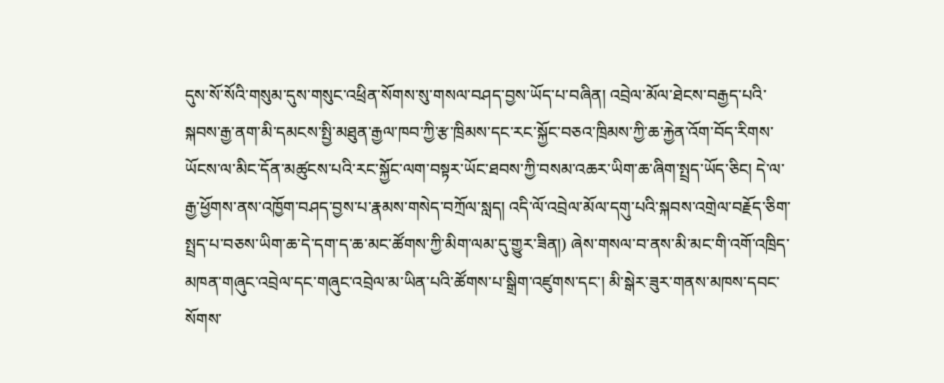དུས་སོ་སོའི་གསུམ་དུས་གསུང་འཕྲིན་སོགས་སུ་གསལ་བཤད་བྱས་ཡོད་པ་བཞིན། འབྲེལ་མོལ་ཐེངས་བརྒྱད་པའི་སྐབས་རྒྱ་ནག་མི་དམངས་སྤྱི་མཐུན་རྒྱལ་ཁབ་ཀྱི་རྩ་ཁྲིམས་དང་རང་སྐྱོང་བཅའ་ཁྲིམས་ཀྱི་ཆ་རྐྱེན་འོག་བོད་རིགས་ཡོངས་ལ་མིང་དོན་མཚུངས་པའི་རང་སྐྱོང་ལག་བསྟར་ཡོང་ཐབས་ཀྱི་བསམ་འཆར་ཡིག་ཆ་ཞིག་སྤྲད་ཡོད་ཅིང། དེ་ལ་རྒྱ་ཕྱོགས་ནས་འཁྱོག་བཤད་བྱས་པ་རྣམས་གསེད་བཀྲོལ་སླད། འདི་ལོ་འབྲེལ་མོལ་དགུ་པའི་སྐབས་འགྲེལ་བརྗོད་ཅིག་སྤྲད་པ་བཅས་ཡིག་ཆ་དེ་དག་ད་ཆ་མང་ཚོགས་ཀྱི་མིག་ལམ་དུ་གྱུར་ཟིན།) ཞེས་གསལ་བ་ནས་མི་མང་གི་འགོ་འཁྲིད་མཁན་གཞུང་འབྲེལ་དང་གཞུང་འབྲེལ་མ་ཡིན་པའི་ཚོགས་པ་སྒྲིག་འཛུགས་དང་། མི་སྒེར་ཟུར་གནས་མཁས་དབང་སོགས་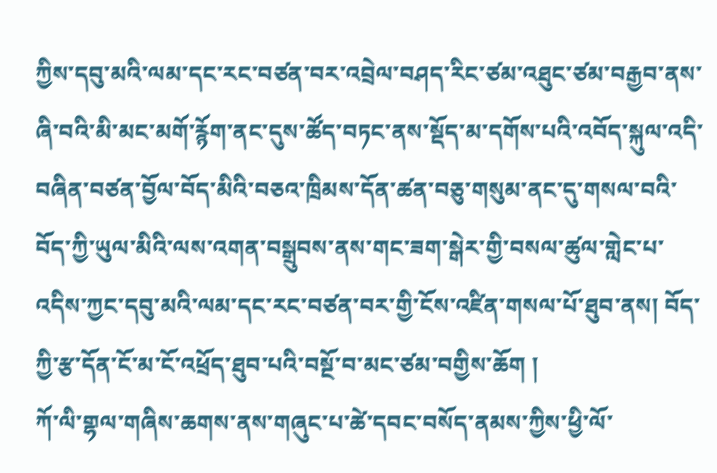ཀྱིས་དབུ་མའི་ལམ་དང་རང་བཙན་བར་འབྲེལ་བཤད་རིང་ཙམ་འཐུང་ཙམ་བརྒྱབ་ནས་ཞི་བའི་མི་མང་མགོ་རྙོག་ནང་དུས་ཚོད་བཏང་ནས་སྡོད་མ་དགོས་པའི་འབོད་སྐུལ་འདི་བཞིན་བཙན་བྱོལ་བོད་མིའི་བཅའ་ཁྲིམས་དོན་ཚན་བཅུ་གསུམ་ནང་དུ་གསལ་བའི་བོད་ཀྱི་ཡུལ་མིའི་ལས་འགན་བསྒྲུབས་ནས་གང་ཟག་སྒེར་གྱི་བསལ་ཚུལ་གླེང་པ་འདིས་ཀྱང་དབུ་མའི་ལམ་དང་རང་བཙན་བར་གྱི་ངོས་འཛིན་གསལ་པོ་ཐུབ་ནས། བོད་ཀྱི་རྩ་དོན་ངོ་མ་ངོ་འཕྲོད་ཐུབ་པའི་བསྔོ་བ་མང་ཙམ་བགྱིས་ཆོག །
ཀོ་ལི་གྷལ་གཞིས་ཆགས་ནས་གཞུང་པ་ཚེ་དབང་བསོད་ནམས་ཀྱིས་ཕྱི་ལོ་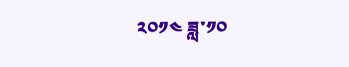༢༠༡༤ ཟླ་༡༠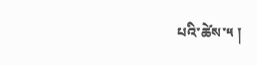པའི་ཚེས་༥ །